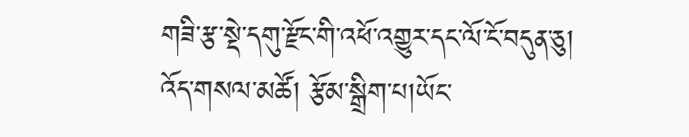གཟི་རྩ་སྡེ་དགུ་རྫོང་གི་འཕོ་འགྱུར་དང་ལོ་ངོ་བདུན་ཅུ།
འོད་གསལ་མཚོ། རྩོམ་སྒྲིག་པ།ཡོང་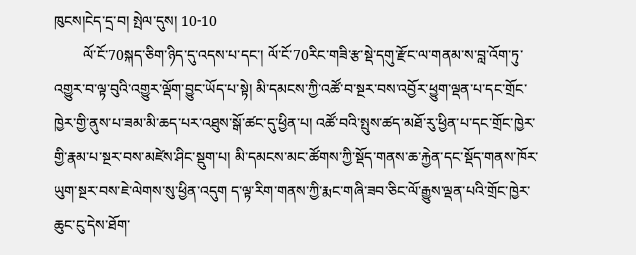ཁུངས།ངེད་དྲ་བ། སྤེལ་དུས། 10-10
        ལོ་ངོ་70སྐད་ཅིག་ཉིད་དུ་འདས་པ་དང་། ལོ་ངོ་70རིང་གཟི་རྩ་སྡེ་དགུ་རྫོང་ལ་གནམ་ས་བླ་འོག་ཏུ་འགྱུར་བ་ལྟ་བུའི་འགྱུར་ལྡོག་བྱུང་ཡོད་པ་སྟེ། མི་དམངས་ཀྱི་འཚོ་བ་སྔར་བས་འབྱོར་ཕྱུག་ལྡན་པ་དང་གྲོང་ཁྱེར་གྱི་ནུས་པ་ཟམ་མི་ཆད་པར་འཐུས་སྒོ་ཚང་དུ་ཕྱིན་པ། འཚོ་བའི་སྤུས་ཚད་མཐོ་རུ་ཕྱིན་པ་དང་གྲོང་ཁྱེར་གྱི་རྣམ་པ་སྔར་བས་མཛེས་ཤིང་སྡུག་པ། མི་དམངས་མང་ཚོགས་ཀྱི་སྡོད་གནས་ཆ་རྐྱེན་དང་སྡོད་གནས་ཁོར་ཡུག་སྔར་བས་ཇེ་ལེགས་སུ་ཕྱིན་འདུག ད་ལྟ་རིག་གནས་ཀྱི་རྨང་གཞི་ཟབ་ཅིང་ལོ་རྒྱུས་ལྡན་པའི་གྲོང་ཁྱེར་ཆུང་ངུ་དེས་ཐོག་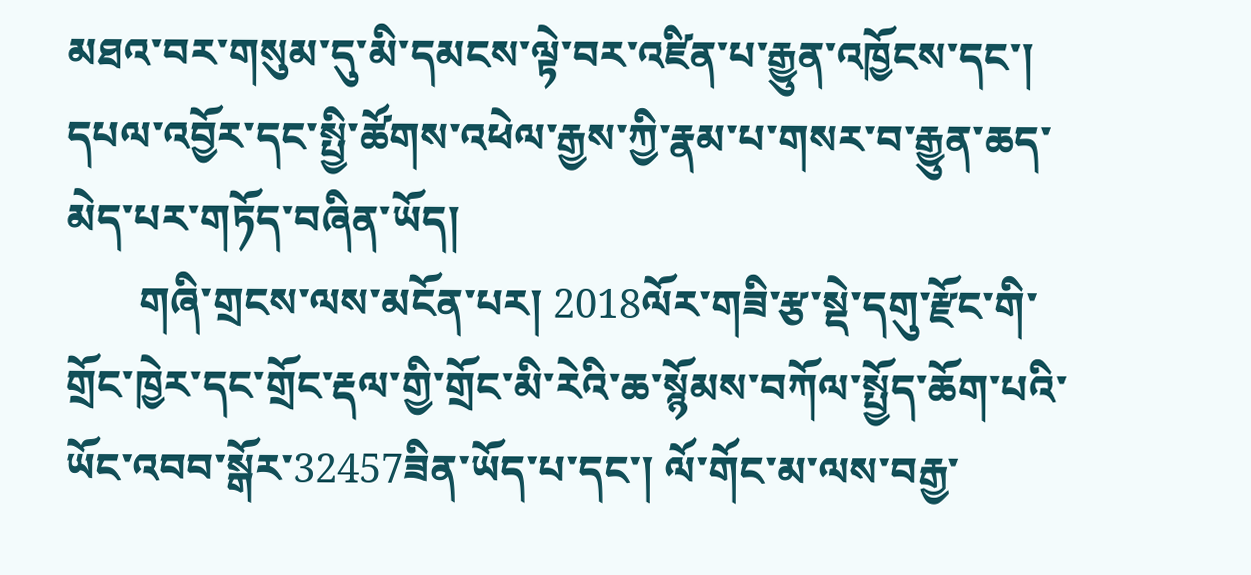མཐའ་བར་གསུམ་དུ་མི་དམངས་ལྟེ་བར་འཛིན་པ་རྒྱུན་འཁྱོངས་དང་། དཔལ་འབྱོར་དང་སྤྱི་ཚོགས་འཕེལ་རྒྱས་ཀྱི་རྣམ་པ་གསར་བ་རྒྱུན་ཆད་མེད་པར་གཏོད་བཞིན་ཡོད།
       གཞི་གྲངས་ལས་མངོན་པར། 2018ལོར་གཟི་རྩ་སྡེ་དགུ་རྫོང་གི་གྲོང་ཁྱེར་དང་གྲོང་རྡལ་གྱི་གྲོང་མི་རེའི་ཆ་སྙོམས་བཀོལ་སྤྱོད་ཆོག་པའི་ཡོང་འབབ་སྒོར་32457ཟིན་ཡོད་པ་དང་། ལོ་གོང་མ་ལས་བརྒྱ་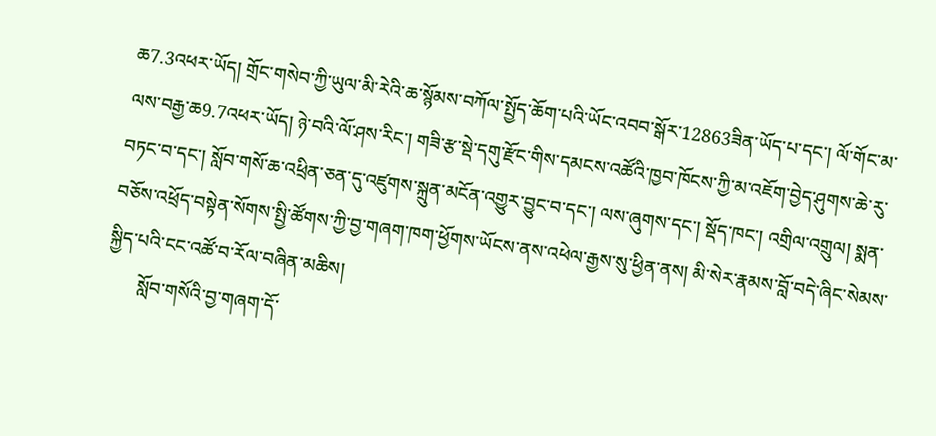ཆ7.3འཕར་ཡོད། གྲོང་གསེབ་ཀྱི་ཡུལ་མི་རེའི་ཆ་སྙོམས་བཀོལ་སྤྱོད་ཆོག་པའི་ཡོང་འབབ་སྒོར་12863ཟིན་ཡོད་པ་དང་། ལོ་གོང་མ་ལས་བརྒྱ་ཆ9.7འཕར་ཡོད། ཉེ་བའི་ལོ་ཤས་རིང་། གཟི་རྩ་སྡེ་དགུ་རྫོང་གིས་དམངས་འཚོའི་ཁྱབ་ཁོངས་ཀྱི་མ་འཇོག་བྱེད་ཤུགས་ཆེ་རུ་བཏང་བ་དང་། སློབ་གསོ་ཆ་འཕྲིན་ཅན་དུ་འཛུགས་སྐྲུན་མངོན་འགྱུར་བྱུང་བ་དང་། ལས་ཞུགས་དང་། སྡོད་ཁང་། འགྲིལ་འགྲུལ། སྨན་བཅོས་འཕྲོད་བསྟེན་སོགས་སྤྱི་ཚོགས་ཀྱི་བྱ་གཞག་ཁག་ཕྱོགས་ཡོངས་ནས་འཕེལ་རྒྱས་སུ་ཕྱིན་ནས། མི་སེར་རྣམས་བློ་བདེ་ཞིང་སེམས་སྐྱིད་པའི་ངང་འཚོ་བ་རོལ་བཞིན་མཆིས།
       སློབ་གསོའི་བྱ་གཞག་དོ་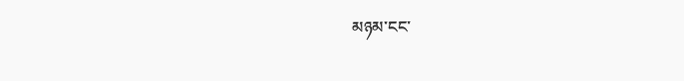མཉམ་ངང་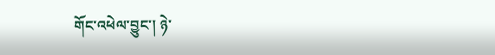གོང་འཕེལ་བྱུང་། ཉེ་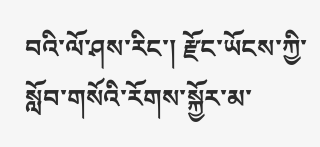བའི་ལོ་ཤས་རིང་། རྫོང་ཡོངས་ཀྱི་སློབ་གསོའི་རོགས་སྐྱོར་མ་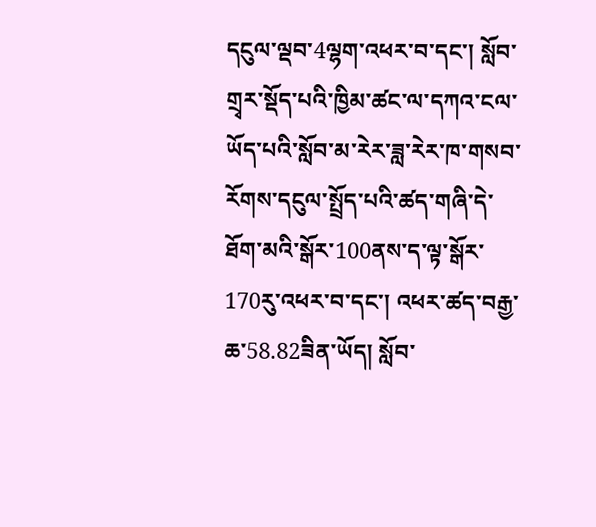དངུལ་ལྡབ་4ལྷག་འཕར་བ་དང་། སློབ་གྲྭར་སྡོད་པའི་ཁྱིམ་ཚང་ལ་དཀའ་ངལ་ཡོད་པའི་སློབ་མ་རེར་ཟླ་རེར་ཁ་གསབ་རོགས་དངུལ་སྤྲོད་པའི་ཚད་གཞི་དེ་ཐོག་མའི་སྒོར་100ནས་ད་ལྟ་སྒོར་170རུ་འཕར་བ་དང་། འཕར་ཚད་བརྒྱ་ཆ་58.82ཟིན་ཡོད། སློབ་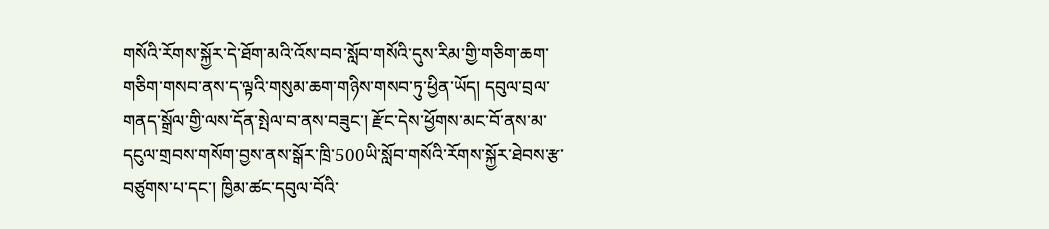གསོའི་རོགས་སྐྱོར་དེ་ཐོག་མའི་འོས་བབ་སློབ་གསོའི་དུས་རིམ་གྱི་གཅིག་ཆག་གཅིག་གསབ་ནས་ད་ལྟའི་གསུམ་ཆག་གཉིས་གསབ་ཏུ་ཕྱིན་ཡོད། དབུལ་བྲལ་གནད་སྒྲོལ་གྱི་ལས་དོན་སྤེལ་བ་ནས་བཟུང་། རྫོང་དེས་ཕྱོགས་མང་བོ་ནས་མ་དངུལ་གྲབས་གསོག་བྱས་ནས་སྒོར་ཁྲི་500ཡི་སློབ་གསོའི་རོགས་སྐྱོར་ཐེབས་རྩ་བཙུགས་པ་དང་། ཁྱིམ་ཚང་དབུལ་བོའི་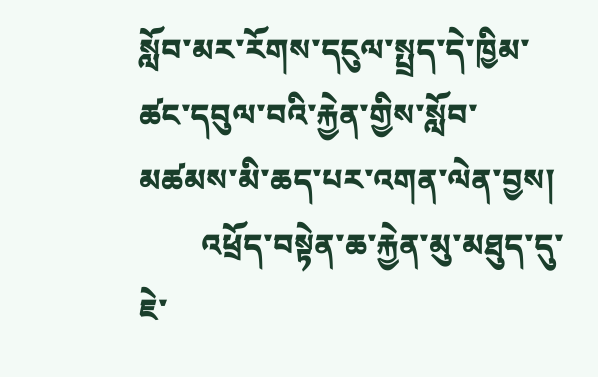སློབ་མར་རོགས་དངུལ་སྤྲད་དེ་ཁྱིམ་ཚང་དབུལ་བའི་རྐྱེན་གྱིས་སློབ་མཚམས་མི་ཆད་པར་འགན་ལེན་བྱས།
        འཕྲོད་བསྟེན་ཆ་རྐྱེན་མུ་མཐུད་དུ་ཇེ་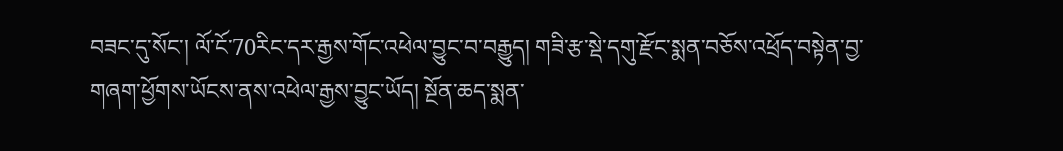བཟང་དུ་སོང་། ལོ་ངོ་70རིང་དར་རྒྱས་གོང་འཕེལ་བྱུང་བ་བརྒྱུད། གཟི་རྩ་སྡེ་དགུ་རྫོང་སྨན་བཅོས་འཕྲོད་བསྟེན་བྱ་གཞག་ཕྱོགས་ཡོངས་ནས་འཕེལ་རྒྱས་བྱུང་ཡོད། སྔོན་ཆད་སྨན་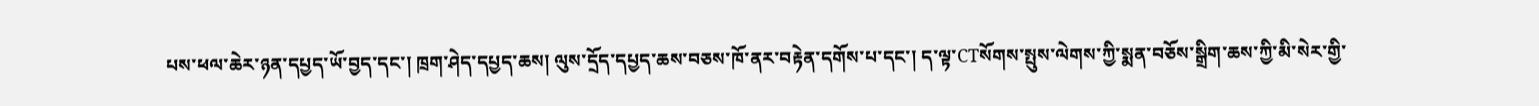པས་ཕལ་ཆེར་ཉན་དཔྱད་ཡོ་བྱད་དང་། ཁྲག་ཤེད་དཔྱད་ཆས། ལུས་དྲོད་དཔྱད་ཆས་བཅས་ཁོ་ནར་བརྟེན་དགོས་པ་དང་། ད་ལྟ་CTསོགས་སྤུས་ལེགས་ཀྱི་སྨན་བཅོས་སྒྲིག་ཆས་ཀྱི་མི་སེར་གྱི་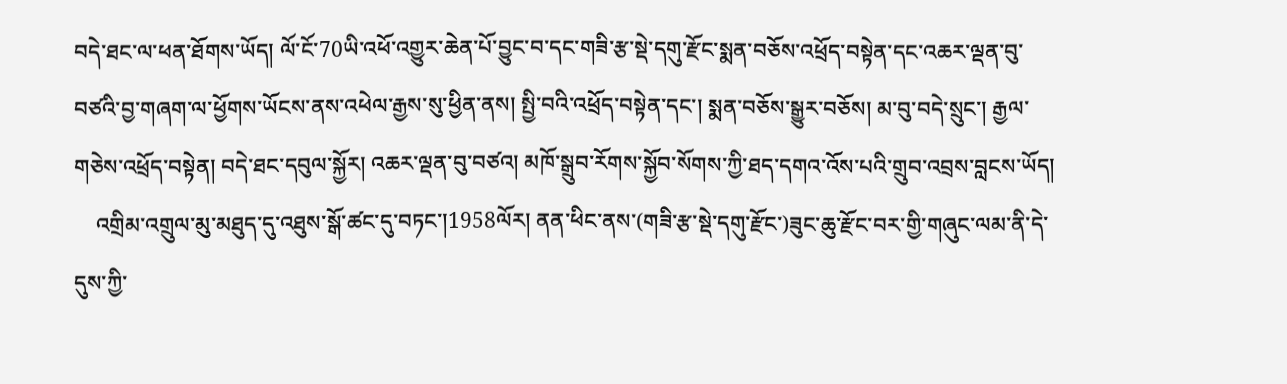བདེ་ཐང་ལ་ཕན་ཐོགས་ཡོད། ལོ་ངོ་70ཡི་འཕོ་འགྱུར་ཆེན་པོ་བྱུང་བ་དང་གཟི་རྩ་སྡེ་དགུ་རྫོང་སྨན་བཅོས་འཕྲོད་བསྟེན་དང་འཆར་ལྡན་བུ་བཙའི་བྱ་གཞག་ལ་ཕྱོགས་ཡོངས་ནས་འཕེལ་རྒྱས་སུ་ཕྱིན་ནས། སྤྱི་བའི་འཕྲོད་བསྟེན་དང་། སྨན་བཅོས་སྒྱུར་བཅོས། མ་བུ་བདེ་སྲུང་། རྒྱལ་གཅེས་འཕྲོད་བསྟེན། བདེ་ཐང་དབུལ་སྐྱོར། འཆར་ལྡན་བུ་བཙའ། མཁོ་སྒྲུབ་རོགས་སྐྱོབ་སོགས་ཀྱི་ཐད་དགའ་འོས་པའི་གྲུབ་འབྲས་བླངས་ཡོད།
    འགྲིམ་འགྲུལ་མུ་མཐུད་དུ་འཐུས་སྒོ་ཚང་དུ་བཏང་།1958ལོར། ནན་ཕིང་ནས་(གཟི་རྩ་སྡེ་དགུ་རྫོང་)ཟུང་ཆུ་རྫོང་བར་གྱི་གཞུང་ལམ་ནི་དེ་དུས་ཀྱི་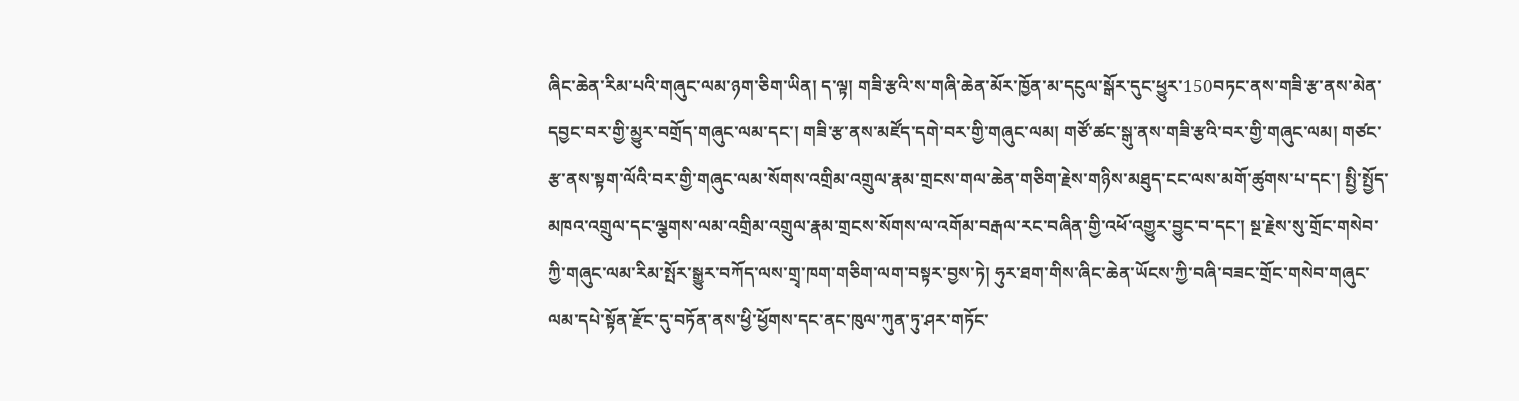ཞིང་ཆེན་རིམ་པའི་གཞུང་ལམ་ཉག་ཅིག་ཡིན། ད་ལྟ། གཟི་རྩའི་ས་གཞི་ཆེན་མོར་ཁྱོན་མ་དངུལ་སྒོར་དུང་ཕྱུར་150བཏང་ནས་གཟི་རྩ་ནས་མེན་དབྱང་བར་གྱི་མྱུར་བགྲོད་གཞུང་ལམ་དང་། གཟི་རྩ་ནས་མཛོད་དགེ་བར་གྱི་གཞུང་ལམ། གཙོ་ཚང་སྒུ་ནས་གཟི་རྩའི་བར་གྱི་གཞུང་ལམ། གཙང་རྩ་ནས་སྟག་ལོའི་བར་གྱི་གཞུང་ལམ་སོགས་འགྲིམ་འགྲུལ་རྣམ་གྲངས་གལ་ཆེན་གཅིག་རྗེས་གཉིས་མཐུད་ངང་ལས་མགོ་ཚུགས་པ་དང་། སྤྱི་སྤྱོད་མཁའ་འགྲུལ་དང་ལྕགས་ལམ་འགྲིམ་འགྲུལ་རྣམ་གྲངས་སོགས་ལ་འགོམ་བརྒལ་རང་བཞིན་གྱི་འཕོ་འགྱུར་བྱུང་བ་དང་། སྔ་རྗེས་སུ་གྲོང་གསེབ་ཀྱི་གཞུང་ལམ་རིམ་སྤོར་སྒྱུར་བཀོད་ལས་གྲྭ་ཁག་གཅིག་ལག་བསྟར་བྱས་ཏེ། ཧུར་ཐག་གིས་ཞིང་ཆེན་ཡོངས་ཀྱི་བཞི་བཟང་གྲོང་གསེབ་གཞུང་ལམ་དཔེ་སྟོན་རྫོང་དུ་བཏོན་ནས་ཕྱི་ཕྱོགས་དང་ནང་ཁུལ་ཀུན་ཏུ་ཤར་གཏོང་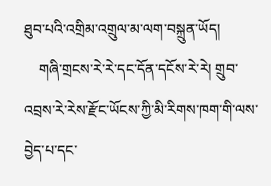ཐུབ་པའི་འགྲིམ་འགྲུལ་མ་ལག་བསྐྲུན་ཡོད།
    གཞི་གྲངས་རེ་རེ་དང་དོན་དངོས་རེ་རེ། གྲུབ་འབྲས་རེ་རེས་རྫོང་ཡོངས་ཀྱི་མི་རིགས་ཁག་གི་ལས་བྱེད་པ་དང་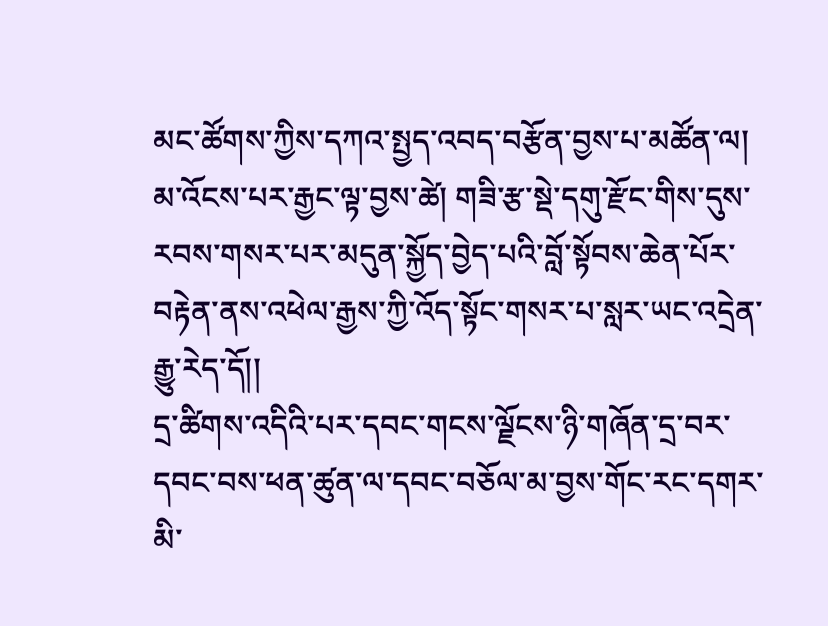མང་ཚོགས་ཀྱིས་དཀའ་སྤྱད་འབད་བརྩོན་བྱས་པ་མཚོན་ལ། མ་འོངས་པར་རྒྱང་ལྟ་བྱས་ཚེ། གཟི་རྩ་སྡེ་དགུ་རྫོང་གིས་དུས་རབས་གསར་པར་མདུན་སྐྱོད་བྱེད་པའི་བློ་སྟོབས་ཆེན་པོར་བརྟེན་ནས་འཕེལ་རྒྱས་ཀྱི་འོད་སྟོང་གསར་པ་སླར་ཡང་འདྲེན་རྒྱུ་རེད་དོ།།
དྲ་ཚིགས་འདིའི་པར་དབང་གངས་ལྗོངས་ཉི་གཞོན་དྲ་བར་དབང་བས་ཕན་ཚུན་ལ་དབང་བཅོལ་མ་བྱས་གོང་རང་དགར་མི་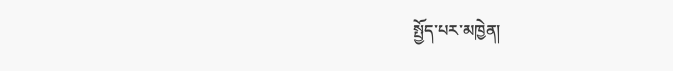སྤྱོད་པར་མཁྱེན།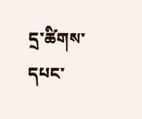དྲ་ཚིགས་དཔང་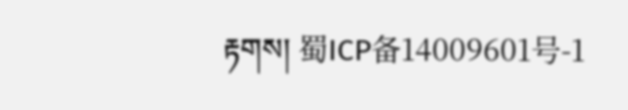རྟགས། 蜀ICP备14009601号-1